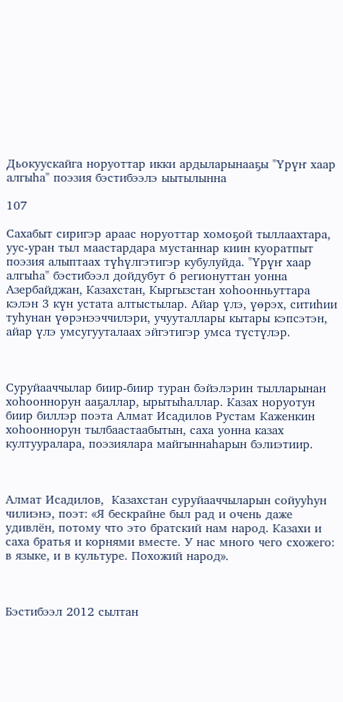Дьокуускайга норуоттар икки ардыларынааҕы "Үрүҥ хаар алгыһа" поэзия бэстибээлэ ыытылынна

107

Сахабыт сиригэр араас норуоттар хомоҕой тыллаахтара, уус-уран тыл маастардара мустаннар киин куоратпыт поэзия алыптаах түһүлгэтигэр кубулуйда. "Үрүҥ хаар алгыһа" бэстибээл дойдубут 6 регионуттан уонна Азербайджан, Казахстан, Кыргызстан хоһоонньуттара кэлэн 3 күн устата алтыстылар. Айар үлэ, үөрэх, ситиһии туһунан үөрэнээччилэри, учууталлары кытары кэпсэтэн, айар үлэ умсугууталаах эйгэтигэр умса түстүлэр.



Суруйааччылар биир-биир туран бэйэлэрин тылларынан хоһооннорун ааҕаллар, ырытыһаллар. Казах норуотун биир биллэр поэта Алмат Исадилов Рустам Каженкин хоһооннорун тылбаастаабытын, саха уонна казах култууралара, поэзиялара майгыннаһарын бэлиэтиир.



Алмат Исадилов,  Казахстан суруйааччыларын сойууһун чилиэнэ, поэт: «Я бескрайне был рад и очень даже удивлён, потому что это братский нам народ. Казахи и саха братья и корнями вместе. У нас много чего схожего: в языке, и в культуре. Похожий народ».



Бэстибээл 2012 сылтан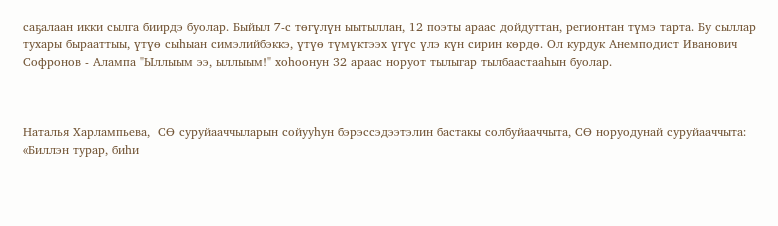саҕалаан икки сылга биирдэ буолар. Быйыл 7-с төгүлүн ыытыллан, 12 поэты араас дойдуттан, регионтан түмэ тарта. Бу сыллар тухары бырааттыы, үтүө сыһыан симэлийбэккэ, үтүө түмүктээх үгүс үлэ күн сирин көрдө. Ол курдук Анемподист Иванович Софронов - Алампа "Ыллыым ээ, ыллыым!" хоһоонун 32 араас норуот тылыгар тылбаастааһын буолар.



Наталья Харлампьева,  СӨ суруйааччыларын сойууһун бэрэссэдээтэлин бастакы солбуйааччыта, СӨ норуодунай суруйааччыта: «Биллэн турар, биһи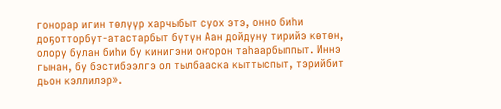гонорар игин төлүүр харчыбыт суох этэ, онно биһи доҕотторбут-атастарбыт бүтүн Аан дойдуну тирийэ көтөн, олору булан биһи бу кинигэни оҥорон таһаарбыппыт. Иннэ гынан, бу бэстибээлгэ ол тылбааска кыттыспыт, тэрийбит дьон кэллилэр».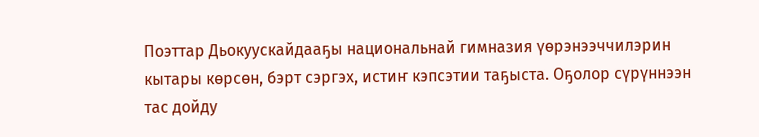Поэттар Дьокуускайдааҕы национальнай гимназия үөрэнээччилэрин кытары көрсөн, бэрт сэргэх, истиҥ кэпсэтии таҕыста. Оҕолор сүрүннээн тас дойду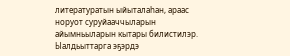литературатын ыйыталаһан, араас норуот суруйааччыларын айымньыларын кытары билистилэр. Ыалдьыттарга эҕэрдэ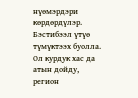нүөмэрдэри көрдөрдүлэр. Бэстибээл үтүө түмүктээх буолла. Ол курдук хас да атын дойду, регион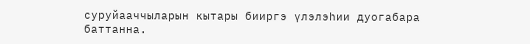суруйааччыларын кытары бииргэ үлэлэһии дуогабара баттанна.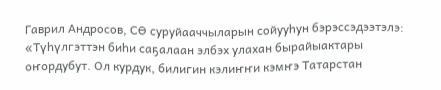Гаврил Андросов, СӨ суруйааччыларын сойууһун бэрэссэдээтэлэ: «Түһүлгэттэн биһи саҕалаан элбэх улахан бырайыактары оҥордубут. Ол курдук, билигин кэлиҥҥи кэмҥэ Татарстан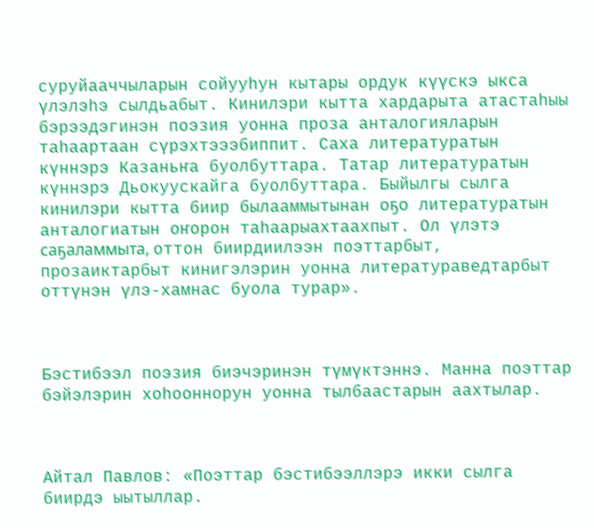суруйааччыларын сойууһун кытары ордук күүскэ ыкса үлэлэһэ сылдьабыт. Кинилэри кытта хардарыта атастаһыы бэрээдэгинэн поэзия уонна проза анталогияларын таһаартаан сүрэхтэээбиппит. Саха литературатын күннэрэ Казаньҥа буолбуттара. Татар литературатын күннэрэ Дьокуускайга буолбуттара. Быйылгы сылга кинилэри кытта биир былааммытынан оҕо литературатын анталогиатын оҥорон таһаарыахтаахпыт. Ол үлэтэ саҕаламмыта, оттон биирдиилээн поэттарбыт, прозаиктарбыт кинигэлэрин уонна литератураведтарбыт оттүнэн үлэ-хамнас буола турар».



Бэстибээл поэзия биэчэринэн түмүктэннэ. Манна поэттар бэйэлэрин хоһооннорун уонна тылбаастарын аахтылар.



Айтал Павлов: «Поэттар бэстибээллэрэ икки сылга биирдэ ыытыллар.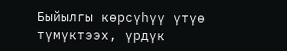Быйылгы көрсүһүү үтүө түмүктээх, үрдүк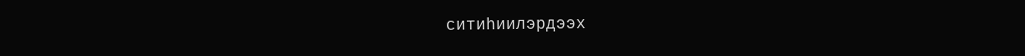ситиһиилэрдээх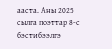ааста. Аны 2025 сылга поэттар 8-с бэстибээлгэ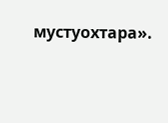мустуохтара».